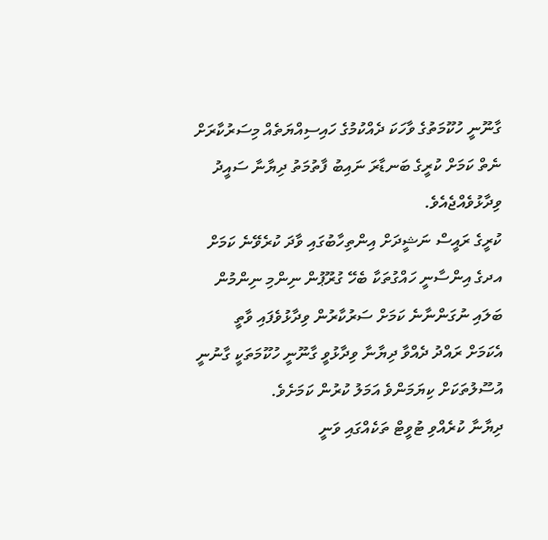ގާނޫނީ ހުކޫމަތުގެ ވާހަކަ ދެއްކުމުގެ ހައިސިއްޔަތެއް މިސަރުކާރަށް ނެތް ކަމަށް ކުރީގެ ބަނޑާރަ ނައިބު ފާތުމަތު ދިޔާނާ ސައީދު ވިދާޅުވެއްޖެއެވެ.
ކުރީގެ ރައީސް ނަޝީދަށް އިންތިހާބުގައި ވާދަ ކުރެވޭނެ ކަމަށް އދގެ އިންސާނީ ހައްގުތަކާ ބެހޭ ގުރޫޕުން ނިންމި ނިންމުން ބަލައި ނުގަންނާނެ ކަމަށް ސަރުކާރުން ވިދާޅުވެފައި ވާތީ އެކަމަށް ރައްދު ދެއްވާ ދިޔާނާ ވިދާޅުވީ ގާނޫނީ ހުކޫމަތަކީ ގާނުނީ އުސޫލުތަކަށް ކިޔަމަންވެ އަމަލު ކުރުން ކަމަށެވެ.
ދިޔާނާ ކުރެއްވި ޓުވީޓް ތަކެއްގައި ވަނީ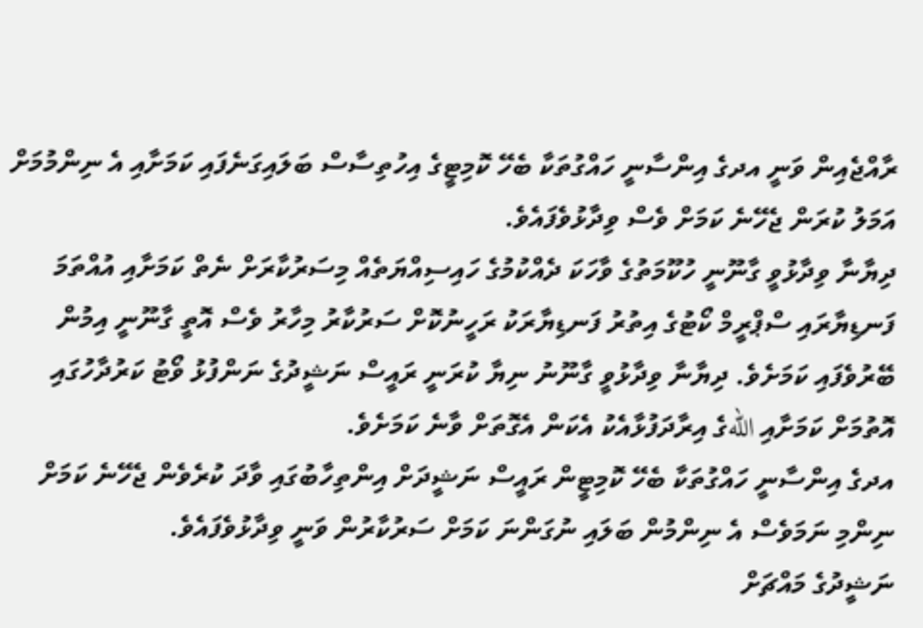ރާއްޖެއިން ވަނީ އދގެ އިންސާނީ ހައްގުތަކާ ބެހޭ ކޮމިޓީގެ އިހުތިސާސް ބަލައިގަނެފައި ކަމަށާއި އެ ނިންމުމަށް އަމަލު ކުރަން ޖެހޭނެ ކަމަށް ވެސް ވިދާޅުވެފައެވެ.
ދިޔާނާ ވިދާޅުވީ ގާނޫނީ ހުކޫމަތުގެ ވާހަކަ ދެއްކުމުގެ ހައިސިއްޔަތެއް މިސަރުކާރަށް ނެތް ކަމަށާއި އުއްތަމަ ފަނޑިޔާރައި ސްޕްރީމް ކޯޓުގެ އިތުރު ފަނޑިޔާރަކު ރަހީނުކޮށް ސަރުކާރު މިހާރު ވެސް އޮތީ ގާނޫނީ އިމުން ބޭރުވެފައި ކަމަށެވެ. ދިޔާނާ ވިދާޅުވީ ގާނޫނު ނިޔާ ކުރަނީ ރައީސް ނަޝީދުގެ ނަންފުޅު ވޯޓު ކަރުދާހުގައި އޮތުމަށް ކަމަށާއި اللهގެ އިރާދަފުޅާއެކު އެކަން އެގޮތަށް ވާނެ ކަމަށެވެ.
އދގެ އިންސާނީ ހައްގުތަކާ ބެހޭ ކޮމިޓީން ރައީސް ނަޝީދަށް އިންތިހާބުގައި ވާދަ ކުރެވެން ޖެހޭނެ ކަމަށް ނިންމި ނަމަވެސް އެ ނިންމުން ބަލައި ނުގަންނަ ކަމަށް ސަރުކާރުން ވަނީ ވިދާޅުވެފައެވެ.
ނަޝީދުގެ މައްޗަށް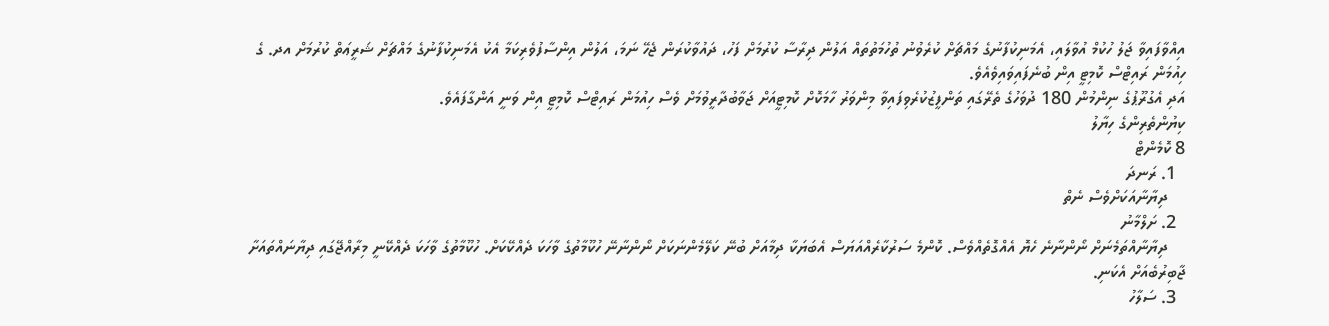އިއްވާފައިވާ ޖަލު ހުކުމް އުވާލައި، އެމަނިކުފާނުގެ މައްޗަށް ކުރެވުނު ތުހުމަތުތައް އަލުން ދިރާސާ ކުރުމަށް ފަހު، ދައުވާކުރަން ޖެހޭ ނަމަ، އަލުން އިންސާފުވެރިކަމާ އެކު އެމަނިކުފާނުގެ މައްޗަށް ޝަރީޢަތް ކުރުމަށް އދ. ގެ ހިއުމަން ރައިޓްސް ކޮމިޓީ އިން ބުނެފައިވައިވެއެވެ.
އަދި އެގުރޫޕުގެ ނިންމުން 180 ދުވަހުގެ ތެރޭގައި ތަންފީޒުކުރެވިފައިވާ މިންވަރު ހާމަކޮށް ކޮމިޓީއަށް ޖަވާބުދާރީވުމަށް ވެސް ހިއުމަން ރައިޓްސް ކޮމިޓީ އިން ވަނީ އަންގާފައެވެ.
ކިޔުންތެރިންގެ ހިޔާލު
8 ކޮމެންޓް
  1. ރަނދަ
    ދިޔާނާއަކަށްވެސް ނެތް
  2. ށަލްމާނު
    ދިޔާނާއްތަމެނަށް ނޯންނާނެ ހެޔޮ އެއްގޮތެއްވެސް. ކޮންމެ ސަރުކާރެއްއަޔަސް އެބަޔަކާ ދިމާއަށް ބުނޭ ކަލޭމެންނަކަށް ނޯންނާނޭ ހުކޫމާތުގެ ވާހަކަ ދެއްކޭކަށް. ހުކޫމާތުގެ ވާހަކަ ދެއްކޭނީ މިރާއްޖޭގައި ދިޔާނައްތައަށާ ޖާބިރުބެއަށް އެކަނި.
  3. ސަލާހު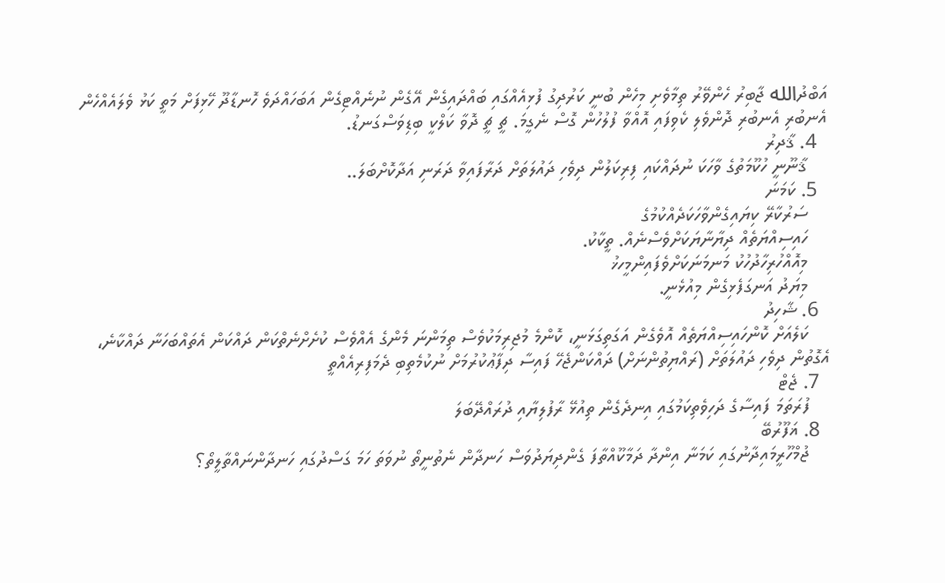އަބްދުالله ޖާބިރު ހެންވޭރު ތިމާވެށި މިހެން ބުނީ ކަރުދިގު ފުޅިއެއްގައި ބައްދައިގެން އޭގެން ނުނެއްޓިގެން އަބަހައްދަވެ ހޮނޑާދޫ ހޭޅިފަށް މަތީ ކަޅު ވެލައެއްހެން އެނބުރި އެނބުރި ދޮންވެލި ކެވިފައި އޮއްވާ ފުލުހުން ގޮސް ނެގީމަ. ޗީ ޗީ ދޮވާ ކަލްކީ ބިޑިވަސްގަނޑު.
  4. ޤާދިރު
    ޤާނޫނީ ހުކޫމަތުގެ ވާހަކަ ނުދައްކައި ފިރިކަލުން ދިވެހި ދައުލަތަށް ދަރާފައިވާ ދަރަނި އަދާކޮށްބަލަ..
  5. ކަމަނަ
    ސަރުކާރޭ ކިޔައިގެންވާހަކަދެއްކުމުގެ
    ހައިސިއްޔަތެއް ދިޔާނާޔަކަށްވެސްނެއް. ތީކާކު.
    މިއޮއްހުރިހާދުހުކު މަނމަނަކަށްވެފައިންމީހޚު
    މިޔަދު އަނގަފެޅިގެން މިއުޅެނީ.
  6. ޝާހިދު
    ކަލެއަށް ކޮންހައިސިއްޔަތެއް އޮވެގެން އަގަތިގަޅަނީ، ކޮންމެ މުޖިރިމަކުވެސް ތިމަންނަ މެންގެ އެއްވެސް ކުށެށްނެތްކަން ދައްކަން އެތައްބަހަނާ ދައްކާނެ، އެގޮތުން ދިވެހި ދައުލަތަށް (ރައްޔިތުންނަށް) ދައްކަންޖެހޭ ފައިސާ ދިފާޢުކުރުމަށް ނުކުމެތިބި ދެމަފިރިއެއްތީ
  7. ޖެޓް
    ފުރަތަމަ ފައިސާގެ ދަހިވެތިކަމުގައި އިނދެގެން ތިއުޅޭ ރާފުލިޔާއި ދުރައްދޭބަލަ
  8. ޣަފޫރުބޭ
    ޖުމްހޫރީމައިދާނުގައި ކަމަނާ އިންދާ ދަމާކޫއްތާފަ ގެންދިޔަދުވަސް ހަނދާން ނެތުނީތޯ ނުވަތަ ހަމަ ގަސްދުގައި ހަނދާންނައްތާލީތޯ؟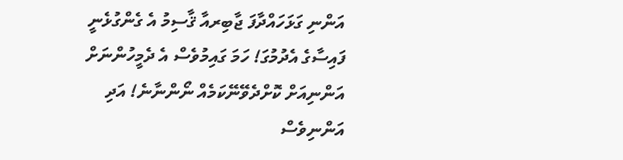އަންނި ގަޅަހައްދާފަ ޖާބިރއާ ޤާސިމު އެ ގެންގުޅެނީ ފައިސާގެ އެދުމުގަ! ހަމަ ގައިމުވެސް އެ ދެމީހުންނަށް އަންނިއަށް ކޮށްދެވޭނޭކަމެއް ނޯންނާނެ! އަދި އަންނިވެސް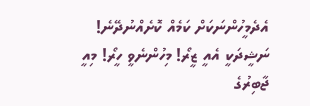އެދެމީހުންނަކަށް ކަމެއް ކޮށެއްނުދޭނެ! ނަޝީދަކީ އެއީ ޒީރޯ! މިހުންނެވީ ހީރޯ! މިއީ ޖާބިރުގެ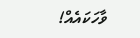ވާހަކައެއް!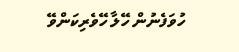ހުވަފެނުން ހޭލާ ހޭވެރިކަންވޭ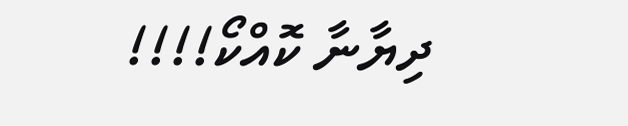ދިޔާނާ ކޮއްކޯ!!!!